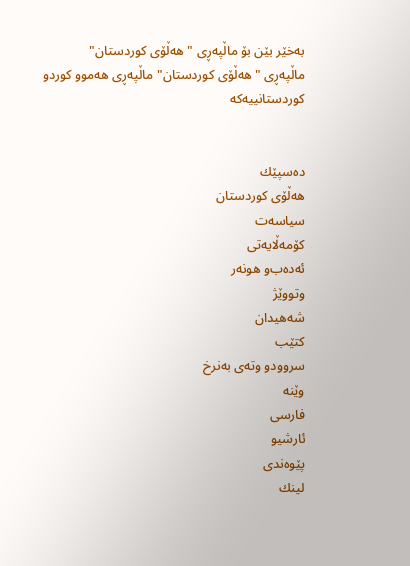به‌خێر بێن بۆ ماڵپه‌ڕی‌ "هه‌ڵۆی‌ كوردستان"                                ماڵپه‌ڕی‌ "هه‌ڵۆی‌ كوردستان" ماڵپه‌ڕی‌ هه‌موو كورد‌و كوردستانییه‌كه‌


ده‌سپێك
هه‌ڵۆی‌ كوردستان
سیاسه‌ت
كۆمه‌ڵایه‌تی‌
ئه‌ده‌ب‌و هونه‌ر
وتووێژ
شه‌هیدان
كتێب
سروود‌و وته‌ی‌ به‌نرخ
وێنه
فارسی
ئارشیو
پێوه‌ندی‌
لینك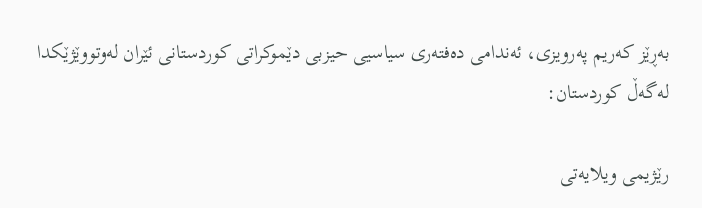به‌ڕێز كه‌ریم په‌رویزی‌، ئه‌ندامی‌ ده‌فته‌ری‌ سیاسیی‌ حیزبی‌ دێموكراتی‌ كوردستانی‌ ئێران له‌وتووێژێكدا له‌گه‌ڵ كوردستان:

رێژیمی‌ ویلایه‌تی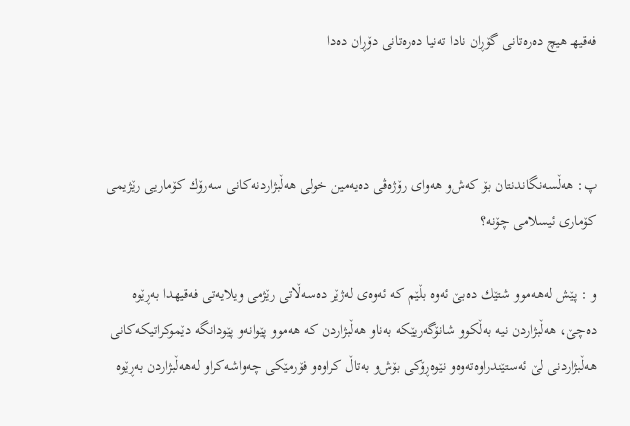فه‌قیهـ هیچ ده‌ره‌تانی‌ گۆڕان نادا ته‌نیا ده‌ره‌تانی‌ دۆڕان ده‌دا



پ: هه‌ڵسه‌نگاندنتان بۆ كه‌ش‌و هه‌وای‌ رۆژه‌ڤی‌ ده‌یه‌مین خولی‌ هه‌ڵبژاردنه‌كانی‌ سه‌رۆك كۆماریی‌ رێژیمی‌ كۆماری ئیسلامی‌ چۆنه‌؟

و : پێش له‌هه‌موو شتێك ده‌بێ‌ ئه‌وه‌ بڵێم كه‌ ئه‌وه‌ی‌ له‌ژێر ده‌سه‌ڵاتی‌ رێژمی‌ ویلایه‌تی‌ فه‌قیهدا به‌ڕێوه‌ ده‌چێ‌، هه‌ڵبژاردن نیه‌ به‌ڵكوو شانۆگه‌ریێكه‌ به‌ناو هه‌ڵبژاردن كه‌ هه‌موو پێوانه‌‌و پێودانگه‌ دێموكراتیكه‌كانی‌ هه‌ڵبژاردنی‌ لێ‌ ئه‌ستێندراوه‌ته‌وه‌‌و نێوه‌ڕۆكی‌ بۆش‌و به‌تاڵ كراوه‌‌و فۆرمێكی‌ چه‌واشه‌كراو له‌هه‌ڵبژاردن به‌ڕێوه‌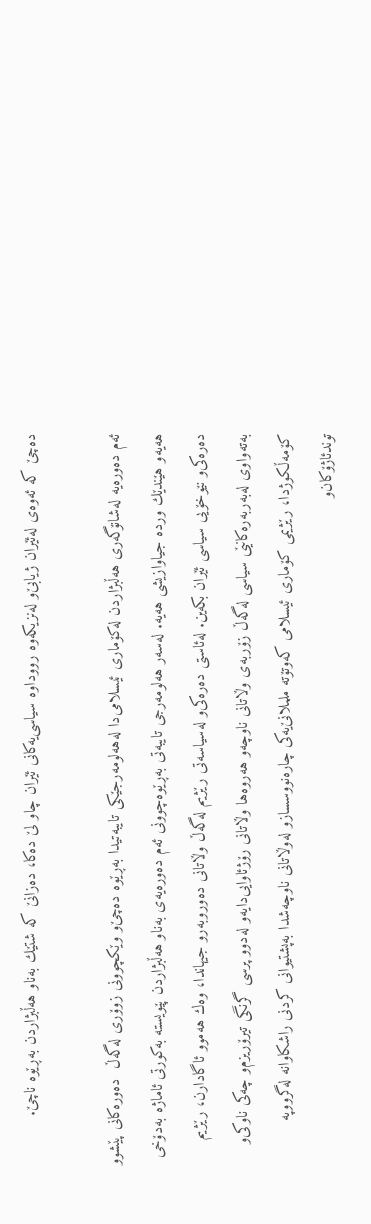ده‌چێ‌ كه‌ ئه‌وه‌ی‌ له‌ئێران ژیابێ‌‌و له‌نزیكه‌وه‌ رووداوه‌ سیاسی‌یه‌كانی‌ ئێران چاو لێ‌ ده‌كا، ده‌زانێ‌ كه‌ شتێك به‌ناو هه‌ڵبژاردن به‌ڕێوه‌ ناچێ‌.

ئه‌م ده‌وره‌یه‌ له‌شانۆگه‌ری‌ هه‌ڵبژاردن له‌كۆماری‌ ئیسلامی‌دا له‌هه‌لومه‌رجێكی‌ تایبه‌تیدا به‌ڕێوه‌ ده‌چێ‌‌و وێكچوونی‌ ز‌وۆری‌ له‌گه‌ڵ  ده‌وره‌كانی‌ پێشوو هه‌یه‌‌و هێندێك ورده‌ جیاوازیشی‌ هه‌یه‌. له‌سه‌ر هه‌لومه‌رجی‌ تایبه‌تی‌ به‌ڕێوه‌چوونی‌ ئه‌م ده‌وره‌یه‌ی‌ به‌ناو هه‌ڵبژاردن پێویسته‌ به‌كورتی‌ ئاماژه‌ به‌دۆخی‌ ده‌ره‌كی‌‌و نێوخۆیی‌ سیاسی‌ ئێران بكه‌ین. له‌ئاستی‌ ده‌ره‌كی‌‌و له‌سیاسه‌تی‌ رێژیم له‌گه‌ڵ وڵاتانی‌ ده‌وروبه‌ر‌و جیهاندا، وه‌ك هه‌موو ئاگادارن، رێژیم به‌ته‌واوی‌ له‌به‌ربه‌ره‌كانێی‌ سیاسی‌ له‌گه‌ڵ زۆربه‌ی‌ وڵاتانی‌ ناوچه‌‌و هه‌روه‌ها وڵاتانی‌ رۆژئاوایی‌دایه‌‌و له‌دوو پرسی‌ گرنگی‌ تیرۆریزم‌و چه‌كی‌ ناوكی‌‌و كۆمه‌ڵكوژدا، رێژیمی‌ كۆماری‌ ئیسلامی‌ كه‌وتۆته‌ ململانێ‌یه‌كی‌ چاره‌نووسساز‌و له‌وڵاتانی‌ ناوچه‌شدا به‌پشتیوانی‌ كردنی‌ راشكاوانه‌ له‌گرووپه‌ توندئاژۆكان‌و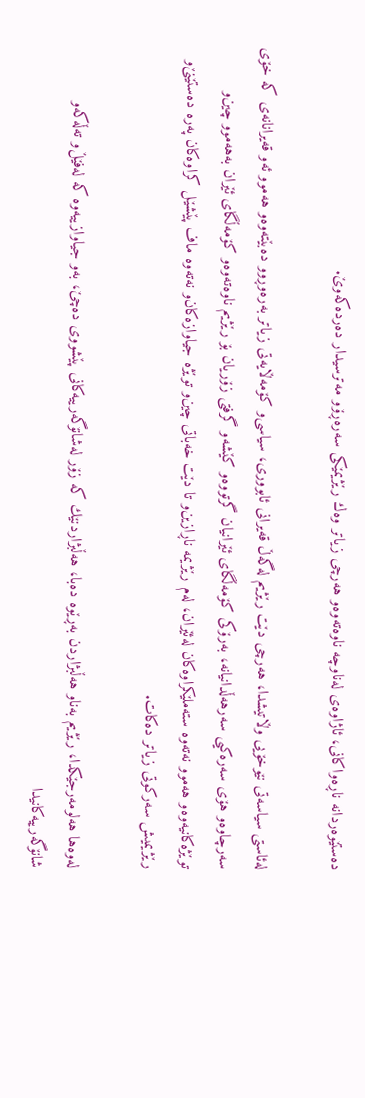ده‌ستێوه‌ردانه‌ ناڕه‌واكانی‌، ئاژاوه‌ی‌ له‌ناوچه‌ ناوه‌ته‌وه‌‌و هه‌رچی‌ زیاتر وه‌ك رێژیمێكی‌ سه‌ره‌ڕۆ‌و مه‌ترسیدار ده‌رده‌كه‌وێ‌.

له‌ئاستی‌ سیاسه‌تی‌ نێوخۆیی‌ وڵاتیشدا، هه‌رچی‌ دێت رێژیم له‌گه‌ڵ قه‌یرانی‌ ئابووری‌، سیاسی‌‌و كۆمه‌ڵایه‌تی‌ زیاتر به‌ره‌وڕوو ده‌بێته‌وه‌‌و هه‌موو ئه‌و قه‌یرانانه‌ی‌ كه‌ خۆی‌ سه‌رچاوه‌‌و هۆی‌ سه‌ره‌كیی‌ سه‌رهه‌ڵدانیانه‌، به‌رۆكی‌ كۆمه‌ڵگای‌ ئێرانیان گرتووه‌‌و كێشه‌‌و گرفتی‌ زۆریان بۆ رێژیم ناوه‌ته‌وه‌‌و كۆمه‌ڵگای‌ ئێران به‌هه‌موو چین‌و توێژه‌كانیه‌وه‌‌و هه‌موو نه‌ته‌وه‌ سته‌ملێكراوه‌كان له‌ئێران، له‌م رێژیمه‌ ناڕازین‌و تا دێت خه‌باتی‌ چین‌و توێژه‌ جیاوازه‌كان‌و نه‌ته‌وه‌ ماف پێشێل كراوه‌كان په‌ره‌ ده‌ستێنێ‌‌و رێژیمیش سه‌ركوتی‌ زیاتر ده‌كات.

له‌وه‌ها هه‌لومه‌رجێكدا، رێژیم به‌ناو هه‌ڵبژاردن به‌ڕێوه‌ ده‌با، هه‌ڵبژاردنێك كه‌ زۆر له‌شانۆگه‌رییه‌كانی‌ پێشووی‌ ده‌چێ‌، به‌و جیاوازییه‌وه‌ كه‌ له‌فێڵ‌و ته‌ڵه‌كه‌‌و شانۆگه‌رییه‌كانیدا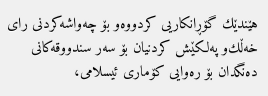هێندێك گۆڕانكاریی‌ كردووه‌‌و بۆ چه‌واشه‌كردنی‌ رای‌ خه‌ڵك‌و په‌لكێش كردنیان بۆ سه‌ر سندووقه‌كانی‌ ده‌نگدان بۆ ره‌وایی‌ كۆماری‌ ئیسلامی‌،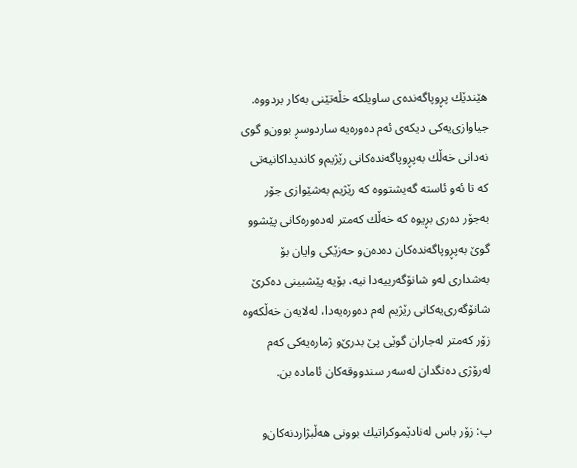هێندێك پڕوپاگه‌نده‌ی‌ ساویلكه‌ خڵه‌تێنی‌ به‌كار بردووه‌. جیاوازی‌یه‌كی‌ دیكه‌ی‌ ئه‌م ده‌وره‌یه‌ سارد‌وسڕ بوون‌و گوی‌ نه‌دانی‌ خه‌ڵك به‌پڕوپاگه‌نده‌كانی‌ رێژیم‌و كاندیداكانیه‌تی‌ كه‌ تا ئه‌و ئاسته‌ گه‌یشتووه‌ كه‌ رێژیم به‌شێوازی‌ جۆر به‌جۆر ده‌ری‌ بڕیوه‌ كه‌ خه‌ڵك كه‌متر له‌ده‌وره‌كانی‌ پێشوو گوێ‌ به‌پڕوپاگه‌نده‌كان ده‌ده‌ن‌و حه‌زێكی‌ وایان بۆ به‌شداری‌ له‌و شانۆگه‌رییه‌دا نیه‌، بۆیه‌ پێشبینی‌ ده‌كرێ‌ شانۆگه‌ری‌یه‌كانی‌ رێژیم له‌م ده‌وره‌یه‌دا، له‌لایه‌ن خه‌ڵكه‌وه‌ زۆر كه‌متر له‌جاران گوێی‌ پێ‌ بدرێ‌‌و ژماره‌یه‌كی‌ كه‌م له‌رۆژی‌ ده‌نگدان له‌سه‌ر سندووقه‌كان ئاماده‌ بن.

پ: زۆر باس له‌نادێموكراتیك بوونی‌ هه‌ڵبژاردنه‌كان‌و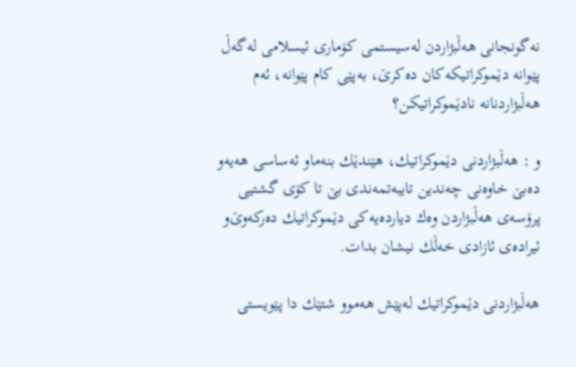نه‌گونجانی‌ هه‌ڵبژاردن له‌سیستمی‌ كۆماری‌ ئیسلامی‌ له‌گه‌ڵ پێوانه‌ دێموكراتیكه‌كان ده‌كرێ‌، به‌پێی‌ كام پێوانه‌، ئه‌م هه‌ڵبژاردنانه‌ نادێموكراتیكن؟

و : هه‌ڵبژاردنی‌ دێموكراتیك، هێندێك بنه‌ما‌و ئه‌ساسی‌ هه‌یه‌‌و ده‌بێ‌ خاوه‌نی‌ چه‌ندین تایبه‌تمه‌ندی‌ بێ‌ تا كۆی‌ گشتیی‌ پرۆسه‌ی‌ هه‌ڵبژاردن وه‌ك دیارده‌یه‌كی‌ دێموكراتیك ده‌ركه‌وێ‌‌و ئیراده‌ی‌ ئازادی‌ خه‌ڵك نیشان بدات.

هه‌ڵبژاردنی‌ دێموكراتیك له‌پێش هه‌موو شتێك دا پێویستی‌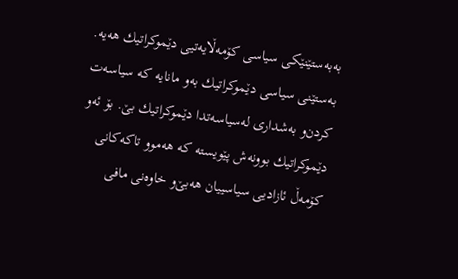به‌به‌ستێنێكی‌ سیاسی‌ كۆمه‌ڵایه‌تیی‌ دێموكراتیك هه‌یه‌. به‌ستێنی‌ سیاسی‌ دێموكراتیك به‌و مانایه‌ كه‌ سیاسه‌ت كردن‌و به‌شداری‌ له‌سیاسه‌تدا دێموكراتیك بێ‌. بۆ ئه‌و دێموكراتیك بوونه‌ش پێویسته‌ كه‌ هه‌موو تاكه‌كانی‌ كۆمه‌ڵ ئازادیی‌ سیاسییان هه‌بێ‌‌و خاوه‌نی‌ مافی‌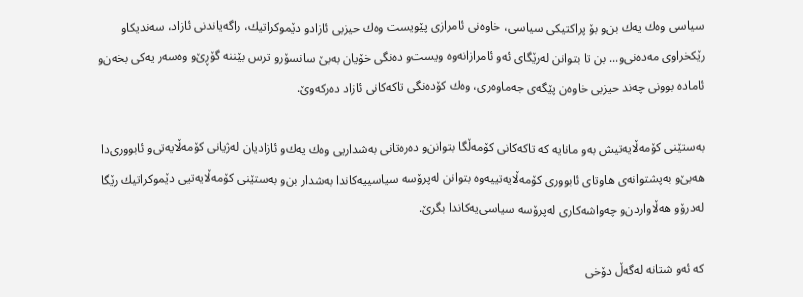سیاسی‌ وه‌ك یه‌ك بن‌و بۆ پراكتیكی‌ سیاسی‌، خاوه‌نی‌ ئامرازی‌ پێویست وه‌ك حیزبی‌ ئازاد‌و دێموكراتیك، راگه‌یاندنی‌ ئازاد، سه‌ندیكا‌و رێكخراوی‌ مه‌ده‌نی‌‌و... بن تا بتوانن له‌رێگای‌ ئه‌و ئامرازانه‌وه‌ ویست‌و ده‌نگی‌ خۆیان به‌بێ‌ سانسۆر‌و ترس بێننه‌ گۆڕێ‌‌و وه‌سه‌ر یه‌كی‌ بخه‌ن‌و ئاماده‌ بوونی‌ چه‌ند حیزبی‌ خاوه‌ن پێگه‌ی‌ جه‌ماوه‌ری‌، وه‌ك كۆده‌نگی‌ تاكه‌كانی‌ ئازاد ده‌ركه‌وێ‌.

به‌ستێنی‌ كۆمه‌ڵایه‌تیش به‌و مانایه‌ كه‌ تاكه‌كانی‌ كۆمه‌ڵگا بتوانن‌و ده‌ره‌تانی‌ به‌شداریی‌ وه‌ك یه‌ك‌و ئازادیان له‌ژیانی‌ كۆمه‌ڵایه‌تی‌‌و ئابووری‌دا هه‌بێ‌‌و به‌پشتوانه‌ی‌ هاوتای‌ ئابووری‌ كۆمه‌ڵایه‌تییه‌وه‌ بتوانن له‌پرۆسه‌ سیاسییه‌كاندا به‌شدار بن‌و به‌ستێنی‌ كۆمه‌ڵایه‌تیی‌ دێموكراتیك رێگا له‌درۆ‌و هه‌ڵاواردن‌و چه‌واشه‌كاری‌ له‌پرۆسه‌ سیاسی‌یه‌كاندا بگرێ‌.

كه‌ ئه‌و شتانه‌ له‌گه‌ڵ دۆخی‌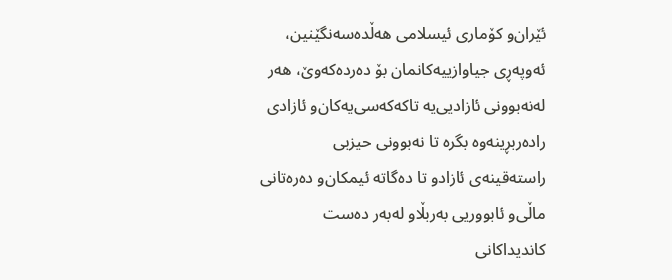ئێران‌و كۆماری‌ ئیسلامی‌ هه‌ڵده‌سه‌نگێنین، ئه‌وپه‌ڕی‌ جیاوازییه‌كانمان بۆ ده‌رده‌كه‌وێ‌، هه‌ر له‌نه‌بوونی‌ ئازادیی‌یه‌ تاكه‌كه‌سی‌یه‌كان‌و ئازادی‌ راده‌ربڕینه‌وه‌ بگره‌ تا نه‌بوونی‌ حیزبی‌ راسته‌قینه‌ی‌ ئازاد‌و تا ده‌گاته‌ ئیمكان‌و ده‌ره‌تانی‌ ماڵی‌‌و ئابووریی‌ به‌ربڵاو له‌به‌ر ده‌ست كاندیداكانی‌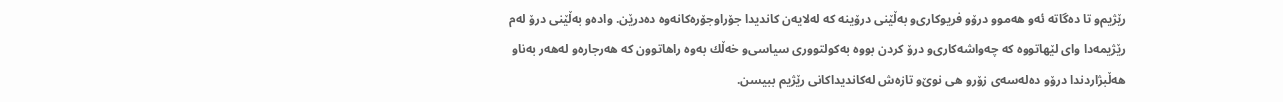رێژیم‌و تا ده‌گاته‌ ئه‌و هه‌موو درۆ‌و فریوكاری‌‌و به‌ڵێنی‌ درۆینه‌ كه‌ له‌لایه‌ن كاندیدا جۆراوجۆره‌كانه‌وه‌ ده‌درێن. واده‌‌و به‌ڵێنی‌ درۆ له‌م رێژیمه‌دا وای‌ لێهاتووه‌ كه‌ چه‌واشه‌كاری‌‌و درۆ كردن بووه‌ به‌كولتووری‌ سیاسی‌‌و خه‌ڵك به‌وه‌ راهاتوون كه‌ هه‌رجاره‌‌و له‌هه‌ر به‌ناو هه‌ڵبژاردندا درۆ‌و ده‌له‌سه‌ی‌ زۆر‌و هی‌ نوێ‌‌و تازه‌ش له‌كاندیداكانی‌ رێژیم ببیسن.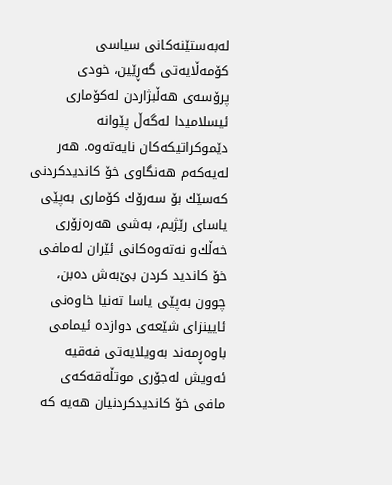له‌به‌ستێنه‌كانی‌ سیاسی‌ كۆمه‌ڵایه‌تی‌ گه‌ڕێین، خودی‌ پرۆسه‌ی‌ هه‌ڵبژاردن له‌كۆماری‌ ئیسلامیدا له‌گه‌ڵ پێوانه‌ دێموكراتیكه‌كان نایه‌ته‌وه‌. هه‌ر له‌یه‌كه‌م هه‌نگاوی‌ خۆ كاندیدكردنی‌ كه‌سێك بۆ سه‌رۆك كۆماری‌ به‌پێی‌ یاسای‌ رێژیم، به‌شی‌ هه‌ره‌زۆری‌ خه‌ڵك‌و نه‌ته‌وه‌كانی‌ ئێران له‌مافی‌ خۆ كاندید كردن بێ‌به‌ش ده‌بن، چوون به‌پێی‌ یاسا ته‌نیا خاوه‌نی‌ ئایینزای‌ شێعه‌ی‌ دوازده‌ ئیمامی‌ باوه‌ڕمه‌ند به‌ویلایه‌تی‌ فه‌قیه‌ ئه‌ویش له‌جۆری‌ موتڵه‌قه‌كه‌ی‌ مافی‌ خۆ كاندیدكردنیان هه‌یه‌ كه‌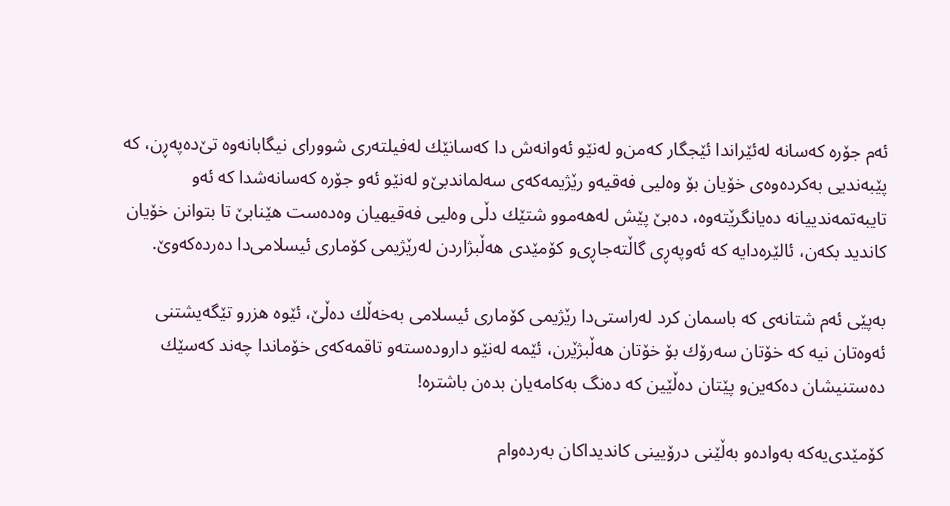ئه‌م جۆره‌ كه‌سانه‌ له‌ئێراندا ئێجگار كه‌من‌و له‌نێو ئه‌وانه‌ش دا كه‌سانێك له‌فیلته‌ری‌ شوورای‌ نیگابانه‌وه‌ تێ‌ده‌په‌ڕن، كه‌ پێبه‌ندیی‌ به‌كرده‌وه‌ی‌ خۆیان بۆ وه‌لیی‌ فه‌قیه‌و رێژیمه‌كه‌ی‌ سه‌لماندبێ‌‌و له‌نێو ئه‌و جۆره‌ كه‌سانه‌شدا كه‌ ئه‌و تایبه‌تمه‌ندییانه‌ ده‌یانگرێته‌وه‌، ده‌بێ‌ پێش له‌هه‌موو شتێك دڵی‌ وه‌لیی‌ فه‌قیهیان وه‌ده‌ست هێنابێ‌ تا بتوانن خۆیان كاندید بكه‌ن، ئالێره‌دایه‌ كه‌ ئه‌وپه‌ڕی‌ گاڵته‌جاڕی‌‌و كۆمێدی‌ هه‌ڵبژاردن له‌رێژیمی‌ كۆماری‌ ئیسلامی‌دا ده‌رده‌كه‌وێ‌.

به‌پێی‌ ئه‌م شتانه‌ی‌ كه‌ باسمان كرد له‌راستی‌دا رێژیمی‌ كۆماری‌ ئیسلامی‌ به‌خه‌ڵك ده‌ڵێ‌، ئێوه‌ هزر‌و تێگه‌یشتنی‌ ئه‌وه‌تان نیه‌ كه‌ خۆتان سه‌رۆك بۆ خۆتان هه‌ڵبژێرن، ئێمه‌ له‌نێو داروده‌سته‌‌و تاقمه‌كه‌ی‌ خۆماندا چه‌ند كه‌سێك ده‌ستنیشان ده‌كه‌ین‌و پێتان ده‌ڵێین كه‌ ده‌نگ به‌كامه‌یان بده‌ن باشتره‌!

كۆمێدی‌یه‌كه‌ به‌واده‌‌و به‌ڵێنی‌ درۆیینی‌ كاندیداكان به‌رده‌وام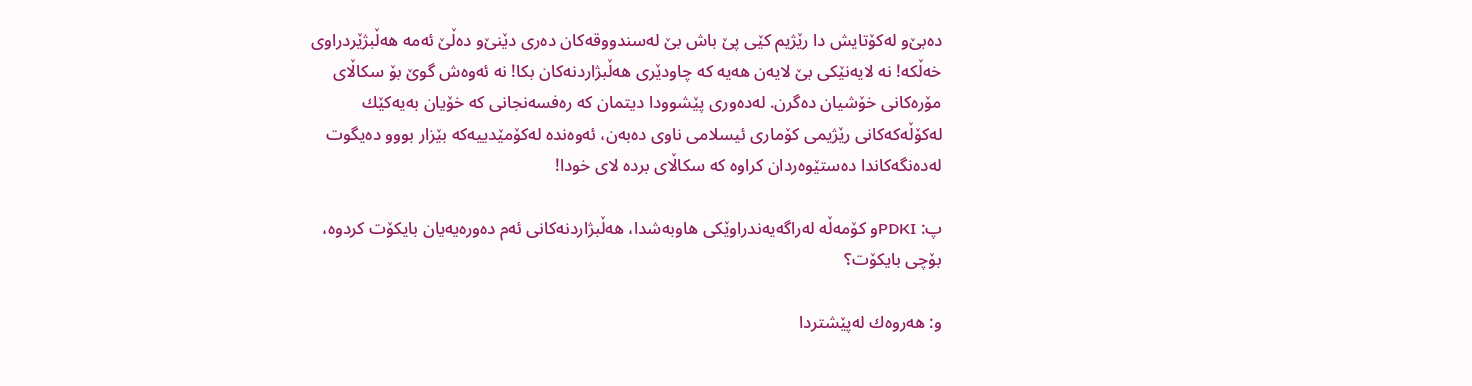ده‌بێ‌‌و له‌كۆتایش دا رێژیم كێی‌ پێ‌ باش بێ‌ له‌سندووقه‌كان ده‌ری‌ دێنێ‌‌و ده‌ڵێ‌ ئه‌مه‌ هه‌ڵبژێردراوی خه‌ڵكه‌! نه‌ لایه‌نێكی‌ بێ‌ لایه‌ن هه‌یه‌ كه‌ چاودێری‌ هه‌ڵبژاردنه‌كان بكا! نه‌ ئه‌وه‌ش گوێ‌ بۆ سكاڵای‌ مۆره‌كانی‌ خۆشیان ده‌گرن. له‌ده‌وری‌ پێشوودا دیتمان كه‌ ره‌فسه‌نجانی‌ كه‌ خۆیان به‌یه‌كێك له‌كۆڵه‌كه‌كانی‌ رێژیمی‌ كۆماری‌ ئیسلامی‌ ناوی ده‌به‌ن، ئه‌وه‌نده‌ له‌كۆمێدییه‌كه‌ بێزار بوو‌و ده‌یگوت له‌ده‌نگه‌كاندا ده‌ستێوه‌ردان كراوه‌ كه‌ سكاڵای‌ برده‌ لای‌ خودا!

پ: PDKIو كۆمه‌ڵه‌ له‌راگه‌یه‌ندراوێكی هاوبه‌شدا، هه‌ڵبژاردنه‌كانی‌ ئه‌م ده‌وره‌یه‌یان بایكۆت كردوه‌، بۆچی‌ بایكۆت؟

و: هه‌روه‌ك له‌پێشتردا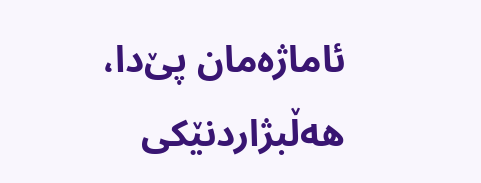ئاماژه‌مان پێ‌دا، هه‌ڵبژاردنێكی‌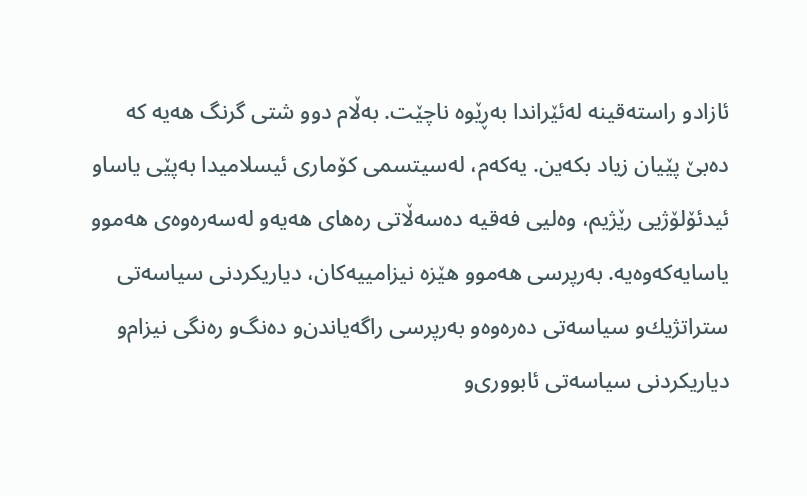ئازاد‌و راسته‌قینه‌ له‌ئێراندا به‌ڕێوه‌ ناچێت. به‌ڵام دوو شتی گرنگ هه‌یه‌ كه‌ ده‌بێ‌ پێیان زیاد بكه‌ین. یه‌كه‌م، له‌سیتسمی كۆماری‌ ئیسلامیدا به‌پێی‌ یاسا‌و ئیدئۆلۆژیی رێژیم، وه‌لیی فه‌قیه ده‌سه‌ڵاتی ره‌های‌ هه‌یه‌‌و له‌سه‌ره‌وه‌ی‌ هه‌موو یاسایه‌كه‌وه‌یه‌. به‌رپرسی هه‌موو هێزه‌ نیزامییه‌كان، دیاریكردنی سیاسه‌تی‌ ستراتژیك‌و سیاسه‌تی‌ ده‌ره‌وه‌‌و به‌رپرسی راگه‌یاندن‌و ده‌نگ‌و ره‌نگی نیزام‌و دیاریكردنی سیاسه‌تی‌ ئابووری‌و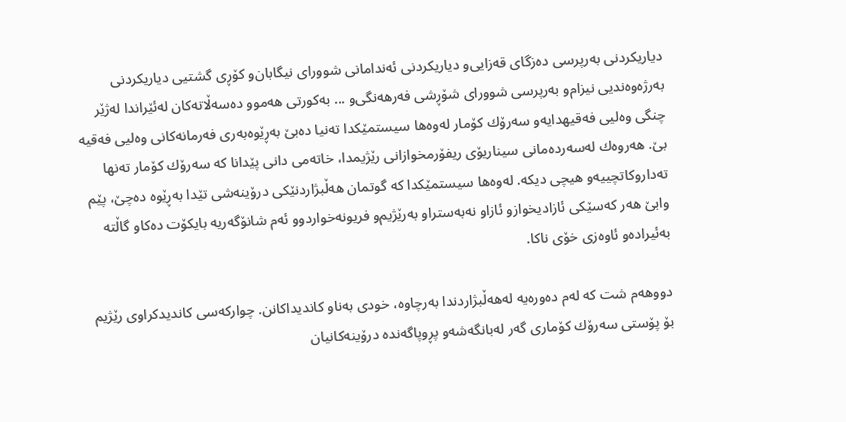دیاریكردنی به‌رپرسی ده‌زگای‌ قه‌زایی‌و دیاریكردنی ئه‌ندامانی‌ شوورای‌ نیگابان‌و كۆڕی‌ گشتیی‌ دیاریكردنی به‌رژه‌وه‌ندیی‌ نیزام‌و به‌رپرسی شوورای شۆڕشی فه‌رهه‌نگی‌و ... به‌كورتی‌ هه‌موو ده‌سه‌ڵاته‌كان له‌ئێراندا له‌ژێر چنگی وه‌لیی فه‌قیهدایه‌‌و سه‌رۆك كۆمار له‌وه‌ها سیستمێكدا ته‌نیا ده‌بێ‌ به‌ڕێوه‌به‌ری فه‌رمانه‌كانی‌ وه‌لیی فه‌قیه بێ. هه‌روه‌ك له‌سه‌رده‌مانی‌ سیناریۆی ریفۆرمخوازانی‌ رێژیمدا، خاته‌می دانی پێدانا كه‌ سه‌رۆك كۆمار ته‌نها ته‌داروكاتچییه‌‌و هیچی دیكه‌. له‌وه‌ها سیستمێكدا كه‌ گوتمان هه‌ڵبژاردنێكی درۆینه‌شی تێدا به‌ڕێوه‌ ده‌چێ‌، پێم وابێ‌ هه‌ر كه‌سێكی‌ ئازادیخواز‌و ئازاو نه‌به‌ستراو به‌رێژیم‌و فریونه‌خواردوو ئه‌م شانۆگه‌ریه‌ بایكۆت ده‌كا‌و گاڵته‌ به‌ئیراده‌‌و ئاوه‌زی خۆی ناكا.

دووهه‌م شت كه‌ له‌م ده‌وره‌یه‌ له‌هه‌ڵبژاردندا به‌رچاوه‌، خودی به‌ناو كاندیداكانن. چواركه‌سی كاندیدكراوی رێژیم بۆ پۆستی سه‌رۆك كۆماری‌ گه‌ر له‌بانگه‌شه‌و پڕوپاگه‌نده‌ درۆینه‌كانیان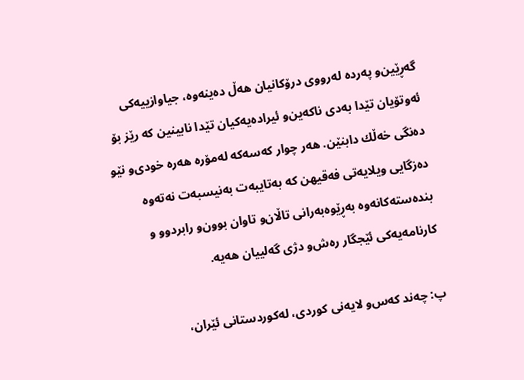گه‌ڕێین‌و په‌رده‌ له‌رووی‌ درۆكانیان هه‌ڵ ده‌ینه‌وه‌، جیاوازییه‌كی ئه‌وتۆیان تێدا به‌دی ناكه‌ین‌و ئیراده‌یه‌كیان تێدا نابینین كه‌ رێز بۆ ده‌نگی خه‌ڵك دابنێن. هه‌ر چوار كه‌سه‌كه‌ له‌مۆره‌ هه‌ره‌ خودی‌و نێو ده‌زگایی ویلایه‌تی فه‌قیهن كه‌ به‌تایبه‌ت به‌نیسبه‌ت نه‌ته‌وه‌ بنده‌سته‌كانه‌وه‌ به‌ڕێوه‌به‌رانی تاڵان‌و تاوان بوون‌و رابردوو ‌و كارنامه‌یه‌كی ئێجگار ره‌ش‌و دژی‌ گه‌لییان هه‌یه‌.

پ: چه‌ند كه‌س‌و لایه‌نی‌ كوردی، له‌كوردستانی‌ ئێران،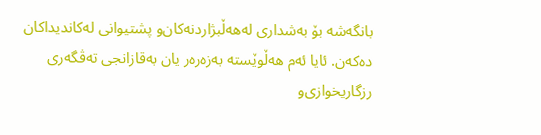بانگه‌شه‌ بۆ به‌شداری‌ له‌هه‌ڵبژاردنه‌كان‌و پشتیوانی له‌كاندیداكان ده‌كه‌ن. ئایا ئه‌م هه‌ڵوێسته‌ به‌زه‌ره‌ر یان به‌قازانجی ته‌ڤگه‌ری‌ رزگاریخوازی‌و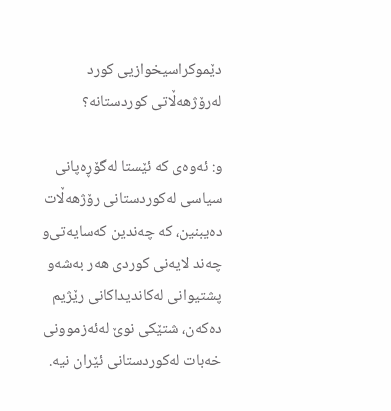دێموكراسیخوازیی كورد له‌رۆژهه‌ڵاتی‌ كوردستانه‌؟

و: ئه‌وه‌ی‌ كه‌ ئێستا له‌گۆڕه‌پانی سیاسی له‌كوردستانی‌ رۆژهه‌ڵات ده‌یبنین، كه‌ چه‌ندین كه‌سایه‌تی‌‌و چه‌ند لایه‌نی كوردی‌ هه‌ر به‌شه‌‌و پشتیوانی له‌كاندیداكانی رێژیم ده‌كه‌ن، شتێكی‌ نوێ له‌ئه‌زموونی خه‌بات له‌كوردستانی‌ ئێران نیه‌.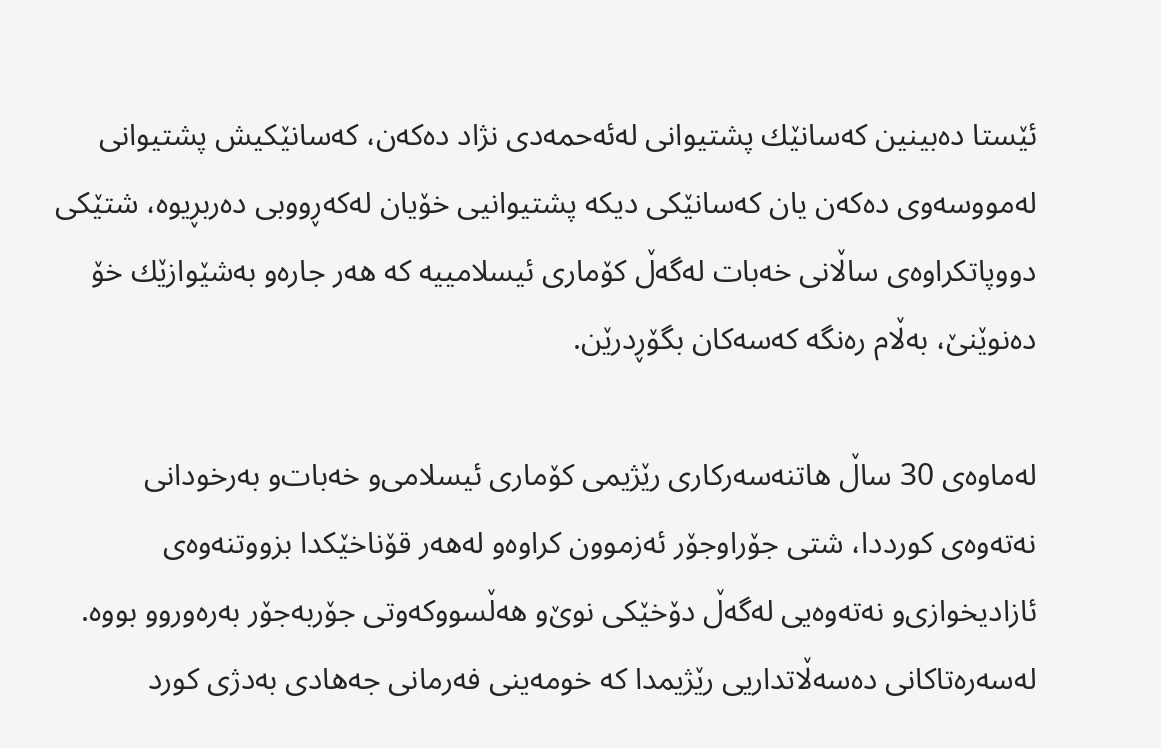ئێستا ده‌بینین كه‌سانێك پشتیوانی له‌ئه‌حمه‌دی نژاد ده‌كه‌ن، كه‌سانێكیش پشتیوانی له‌مووسه‌وی‌ ده‌كه‌ن یان كه‌سانێكی‌ دیكه‌ پشتیوانیی‌ خۆیان له‌كه‌ڕووبی ده‌ربڕیوه‌، شتێكی‌ دووپاتكراوه‌ی ساڵانی خه‌بات له‌گه‌ڵ كۆماری‌ ئیسلامییه‌ كه‌ هه‌ر جاره‌‌و به‌شێوازێك خۆ ده‌نوێنێ‌، به‌ڵام ره‌نگه‌ كه‌سه‌كان بگۆڕدرێن.

له‌ماوه‌ی‌ 30 ساڵ هاتنه‌سه‌ركاری‌ رێژیمی‌ كۆماری‌ ئیسلامی‌‌و خه‌بات‌و به‌رخودانی‌ نه‌ته‌وه‌ی‌ كورددا، شتی جۆراوجۆر ئه‌زموون كراوه‌‌و له‌هه‌ر قۆناخێكدا بزووتنه‌وه‌ی‌ ئازادیخوازی‌و نه‌ته‌وه‌یی‌ له‌گه‌ڵ دۆخێكی‌ نوێ‌‌و هه‌ڵسووكه‌وتی جۆربه‌جۆر به‌ره‌وروو بووه‌. له‌سه‌ره‌تاكانی‌ ده‌سه‌ڵاتداریی‌ رێژیمدا كه‌ خومه‌ینی‌ فه‌رمانی‌ جه‌هادی به‌دژی‌ كورد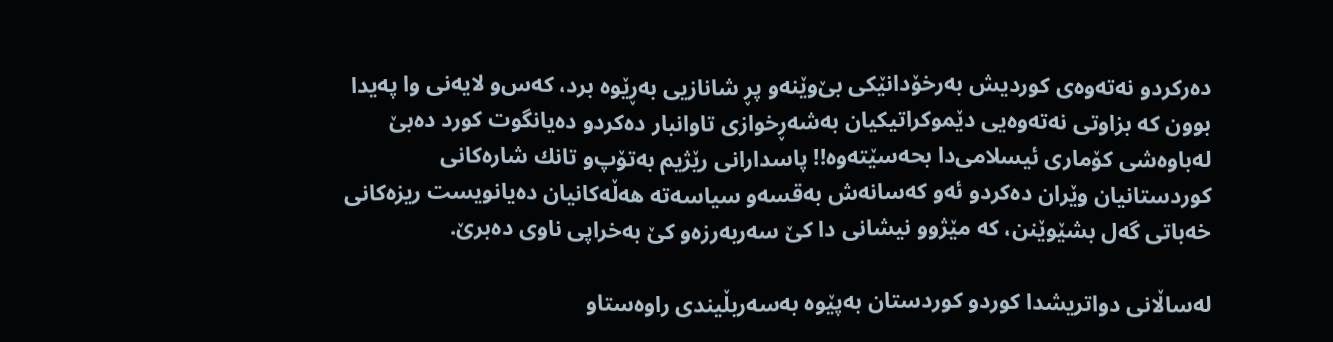ده‌ركرد‌و نه‌ته‌وه‌ی كوردیش به‌رخۆدانێكی‌ بێ‌وێنه‌‌و پڕ شانازیی به‌ڕێوه‌ برد، كه‌س‌و لایه‌نی وا په‌یدا بوون كه‌ بزاوتی نه‌ته‌وه‌یی‌ دێموكراتیكیان به‌شه‌ڕخوازی تاوانبار ده‌كرد‌و ده‌یانگوت كورد ده‌بێ‌ له‌باوه‌شی كۆماری‌ ئیسلامی‌دا بحه‌سێته‌وه‌!! پاسدارانی‌ رێژیم به‌تۆپ‌و تانك شاره‌كانی كوردستانیان وێران ده‌كرد‌و ئه‌و كه‌سانه‌ش به‌قسه‌و سیاسه‌ته‌ هه‌ڵه‌كانیان ده‌یانویست ریزه‌كانی‌ خه‌باتی‌ گه‌ل بشێوێنن، كه‌ مێژوو نیشانی‌ دا كێ‌ سه‌ربه‌رزه‌‌و كێ‌ به‌خراپی‌ ناوی‌ ده‌برێ‌.

له‌ساڵانی دواتریشدا كورد‌و كوردستان به‌پێوه‌ به‌سه‌ربڵیندی راوه‌ستاو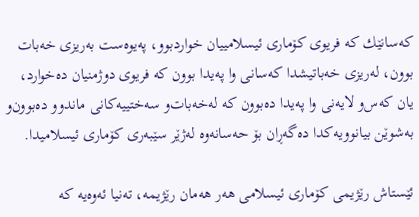كه‌سانێك كه‌ فریوی كۆماری‌ ئیسلامییان خواردبوو، په‌یوه‌ست به‌ریزی‌ خه‌بات بوون، له‌ریزی‌ خه‌باتیشدا كه‌سانی وا په‌یدا بوون كه‌ فریوی دوژمنیان ده‌خوارد، یان كه‌س‌و لایه‌نی‌ وا په‌یدا ده‌بوون كه‌ له‌خه‌بات‌و سه‌ختییه‌كانی‌ ماندوو ده‌بوون‌و به‌شوێن بیانوویه‌كدا ده‌گه‌ڕان بۆ حه‌سانه‌وه‌ له‌ژێر سێبه‌ری كۆماری‌ ئیسلامیدا.

ئێستاش رێژیمی‌ كۆماری‌ ئیسلامی‌ هه‌ر هه‌مان رێژیمه‌، ته‌نیا ئه‌وه‌یه‌ كه‌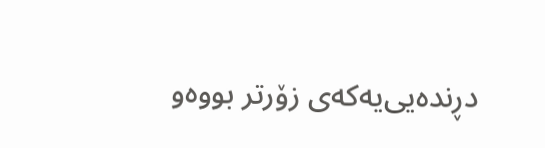دڕنده‌یی‌یه‌كه‌ی‌ زۆرتر بووه‌‌و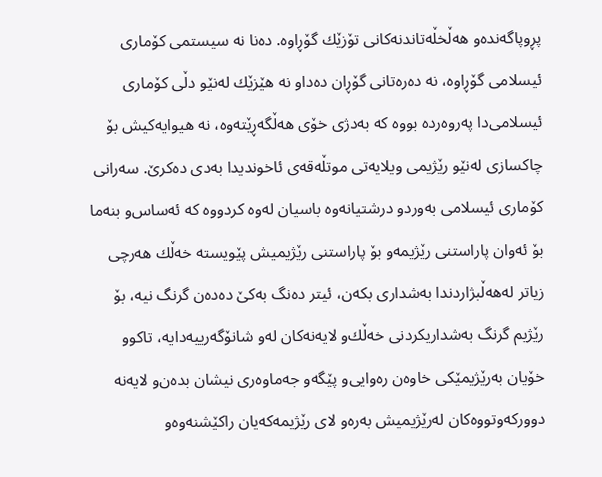پڕوپاگه‌نده‌‌و هه‌ڵخڵه‌تاندنه‌كانی‌ تۆزێك گۆڕاوه‌. ده‌نا نه‌ سیستمی كۆماری‌ ئیسلامی‌ گۆڕاوه‌، نه‌ ده‌ره‌تانی‌ گۆڕان ده‌دا‌و نه‌ هێزێك له‌نێو دڵی‌ كۆماری‌ ئیسلامی‌دا په‌روه‌رده‌ بووه‌ كه‌ به‌دژی‌ خۆی هه‌ڵگه‌ڕێته‌وه‌، نه‌ هیوایه‌كیش بۆ چاكسازی له‌نێو رێژیمی ویلایه‌تی موتڵه‌قه‌ی ئاخوندیدا به‌دی‌ ده‌كرێ‌. سه‌رانی‌ كۆماری‌ ئیسلامی‌ به‌ورد‌و درشتیانه‌وه‌ باسیان له‌وه‌ كردووه‌ كه‌ ئه‌ساس‌و بنه‌ما بۆ ئه‌وان پاراستنی رێژیمه‌‌و بۆ پاراستنی رێژیمیش پێویسته‌ خه‌ڵك هه‌رچی‌ زیاتر له‌هه‌ڵبژاردندا به‌شداری‌ بكه‌ن، ئیتر ده‌نگ به‌كێ‌ ده‌ده‌ن گرنگ نیه‌، بۆ رێژیم گرنگ به‌شداریكردنی خه‌ڵك‌و لایه‌نه‌كان له‌و شانۆگه‌رییه‌دایه‌، تاكوو خۆیان به‌رێژیمێكی‌ خاوه‌ن ره‌وایی‌‌و پێگه‌‌و جه‌ماوه‌ری‌ نیشان بده‌ن‌و لایه‌نه‌ دووركه‌وتووه‌كان له‌رێژیمیش به‌ره‌و لای رێژیمه‌كه‌یان راكێشنه‌وه‌‌و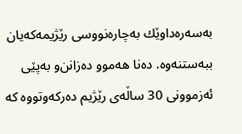به‌سه‌ره‌داوێك به‌چاره‌نووسی رێژیمه‌كه‌یان ببه‌ستنه‌وه‌. ده‌نا هه‌موو ده‌زانن‌و به‌پێی‌ ئه‌زموونی 30 ساڵه‌ی‌ رێژیم ده‌ركه‌وتووه‌ كه‌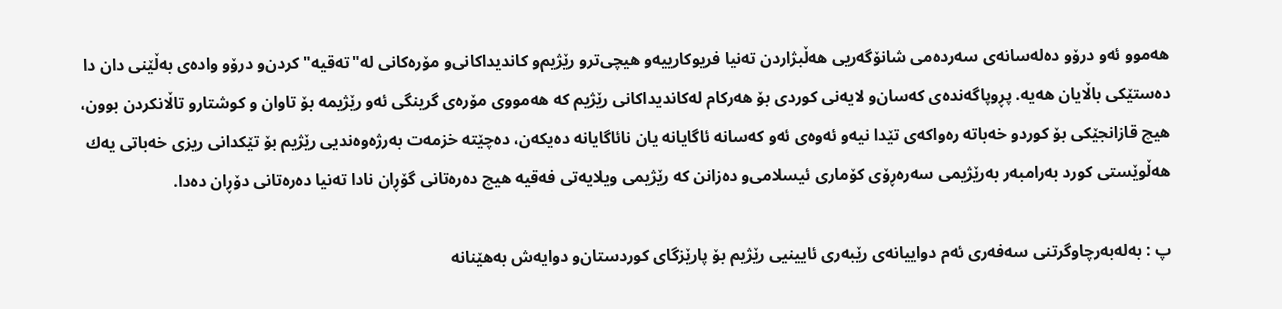هه‌موو ئه‌و درۆ‌و ده‌له‌سانه‌ی‌ سه‌رده‌می شانۆگه‌ریی هه‌ڵبژاردن ته‌نیا فریوكارییه‌‌و هیچی‌تر‌و رێژیم‌و كاندیداكانی‌و مۆره‌كانی‌ له‌"ته‌قیه‌"كردن‌و درۆ‌و واده‌ی به‌ڵێنی دان دا ده‌ستێكی‌ باڵایان هه‌یه‌. پڕوپاگه‌نده‌ی كه‌سان‌و لایه‌نی كوردی‌ بۆ هه‌ركام له‌كاندیداكانی‌ رێژیم كه‌ هه‌مووی مۆره‌ی‌ گرینگی‌ ئه‌و رێژیمه‌ بۆ تاوان ‌و كوشتار‌و تاڵانكردن بوون، هیچ قازانجێكی‌ بۆ كورد‌و خه‌باته‌ ره‌واكه‌ی‌ تێدا نیه‌‌و ئه‌وه‌ی‌ ئه‌و كه‌سانه‌ ئاگایانه‌ یان نائاگایانه‌ ده‌یكه‌ن، ده‌چێته‌ خزمه‌ت به‌رژه‌وه‌ندیی رێژیم بۆ تێكدانی‌ ریزی خه‌باتی‌ یه‌ك هه‌ڵوێستی كورد به‌رامبه‌ر به‌رێژیمی‌ سه‌ره‌ڕۆی كۆماری‌ ئیسلامی‌و ده‌زانن كه‌ رێژیمی‌ ویلایه‌تی فه‌قیه هیچ ده‌ره‌تانی‌ گۆڕان نادا ته‌نیا ده‌ره‌تانی‌ دۆڕان ده‌دا.

پ : به‌له‌به‌رچاوگرتنی سه‌فه‌ری‌ ئه‌م دواییانه‌ی‌ رێبه‌ری‌ ئایینیی رێژیم بۆ پارێزگای كوردستان‌و دوایه‌ش به‌هێنانه‌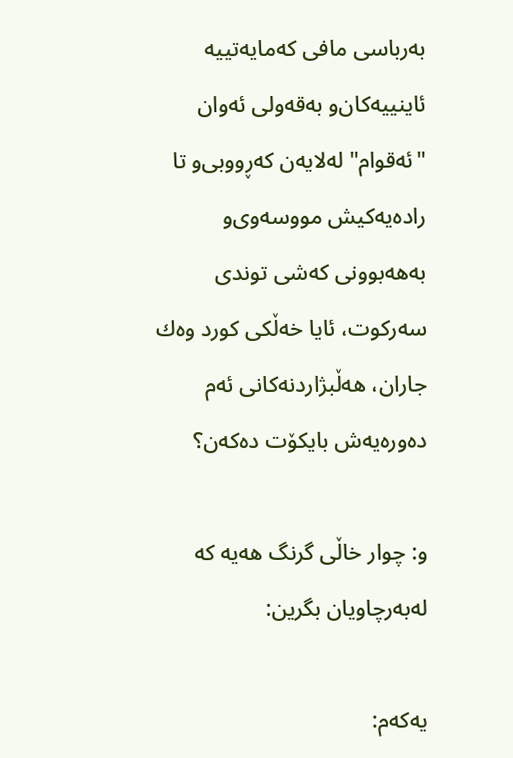به‌رباسی مافی‌ كه‌مایه‌تییه‌ ئاینییه‌كان‌و به‌قه‌ولی ئه‌وان "ئه‌قوام" له‌لایه‌ن كه‌ڕووبی‌و تا راده‌یه‌كیش مووسه‌وی‌‌و به‌هه‌بوونی كه‌شی توندی‌ سه‌ركوت، ئایا خه‌ڵكی‌ كورد وه‌ك جاران، هه‌ڵبژاردنه‌كانی‌ ئه‌م ده‌وره‌یه‌ش بایكۆت ده‌كه‌ن؟

و: چوار خاڵی گرنگ هه‌یه‌ كه‌ له‌به‌رچاویان بگرین:

یه‌كه‌م: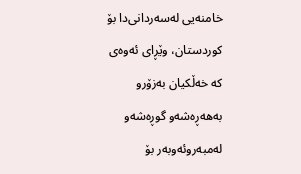خامنه‌یی‌ له‌سه‌ردانی‌دا بۆ كوردستان، وێڕای‌ ئه‌وه‌ی‌ كه‌ خه‌ڵكیان به‌زۆر‌و به‌هه‌ڕه‌شه‌‌و گوڕه‌شه‌‌و له‌مبه‌ر‌وئه‌وبه‌ر بۆ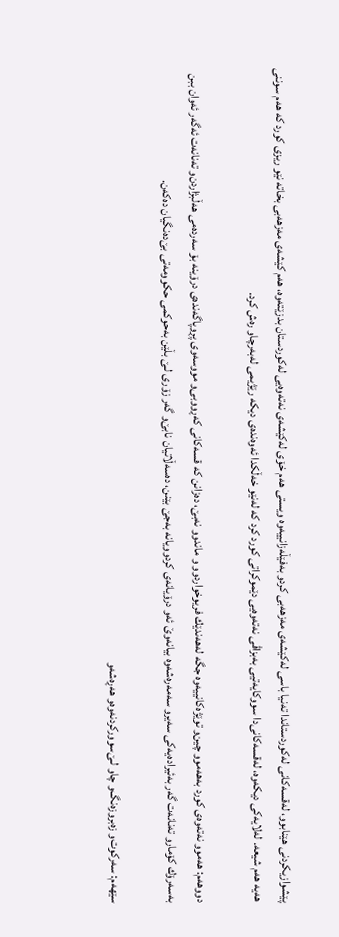پێشوازیكردنی‌ هێنابوو، له‌قسه‌كانی‌ له‌كوردستاندا ته‌نیا باسی له‌كێشه‌ی‌ مه‌زهه‌بی كرد‌و به‌فێڵه‌زانییه‌وه‌ ویستی‌ هه‌م خۆی له‌كێشه‌ی‌ نه‌ته‌وه‌یی‌ له‌كوردستان بدزێته‌وه‌، هه‌م كێشه‌ی‌ مه‌زهه‌بی بخاته‌ نێو ریزی كورد كه‌ هه‌م سوننی هه‌یه‌ هه‌م شیعه‌. له‌لایه‌كی دیكه‌وه‌، له‌قسه‌كانی‌دا سووكایه‌تیی‌ به‌بزاڤی نه‌ته‌وه‌یی‌ دێموكراتی‌ كورد كرد كه‌ له‌نێو خه‌ڵكدا ئه‌وه‌نده‌ی‌ دیكه‌ رێژیمی‌ له‌به‌رچاو ره‌ش كرد.

دووهه‌م: هه‌موو نه‌ته‌وه‌ی‌ كورد به‌هه‌موو چین‌و توێژه‌كانییه‌وه‌ جگه‌ له‌هه‌ندێك فریوخواردوو ‌و ماندوو نه‌بێ‌، ده‌زانن كه‌ قسه‌كانی‌ كه‌ڕووبی‌و مووسه‌وی پڕوپاگه‌نده‌ی درۆینه‌ بۆ سه‌رده‌می هه‌ڵبژاردن‌و ته‌نانه‌ت ئه‌گه‌ر ئه‌وان ببن به‌سه‌رۆك كۆمار‌و ته‌نانه‌ت گه‌ر به‌ئیراده‌یه‌كی‌ سه‌یر‌و سه‌مه‌ره‌شه‌وه‌ بیانه‌وێ‌ ئه‌و درۆیانه‌ی‌ كردوویانه‌ به‌جێ‌ بێنن، ده‌سه‌ڵاتیان نابێ‌‌و گه‌ر زۆری‌ لـێ‌ بڵێن به‌حوكمی حكوومه‌تی بێ‌ده‌نگیان ده‌كه‌ن.

سێهه‌م: سه‌ركوت‌و زه‌بروزه‌نگ‌و چاو لـێ‌سووركردنه‌وه‌‌و هه‌ڕه‌شه‌‌و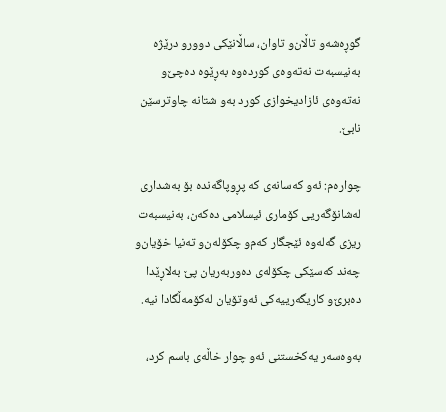گوڕه‌شه‌‌و تاڵان‌و تاوان، ساڵانێكی‌ دوورو درێژه‌ به‌نیسبه‌ت نه‌ته‌وه‌ی‌ كورده‌وه‌ به‌ڕێوه‌ ده‌چێ‌‌و نه‌ته‌وه‌ی‌ ئازادیخوازی كورد به‌و شتانه‌ چاوترسێن نابێ‌.

چواره‌م: ئه‌و كه‌سانه‌ی‌ كه‌ پڕوپاگه‌نده‌ بۆ به‌شداری‌ له‌شانۆگه‌ریی‌ كۆماری ئیسلامی‌ ده‌كه‌ن، به‌نیسبه‌ت ریزی‌ گه‌له‌وه‌ ئێجگار كه‌م‌و چكۆله‌ن‌و ته‌نیا خۆیان‌و چه‌ند كه‌سێكی‌ چكۆله‌ی‌ ده‌وربه‌ریان پێ‌ به‌لاڕێدا ده‌برێ‌‌و كاریگه‌رییه‌كی‌ ئه‌وتۆیان له‌كۆمه‌ڵگادا نیه‌.

به‌وه‌سه‌ر یه‌كخستنی ئه‌و چوار خاڵه‌ی‌ باسم كرد،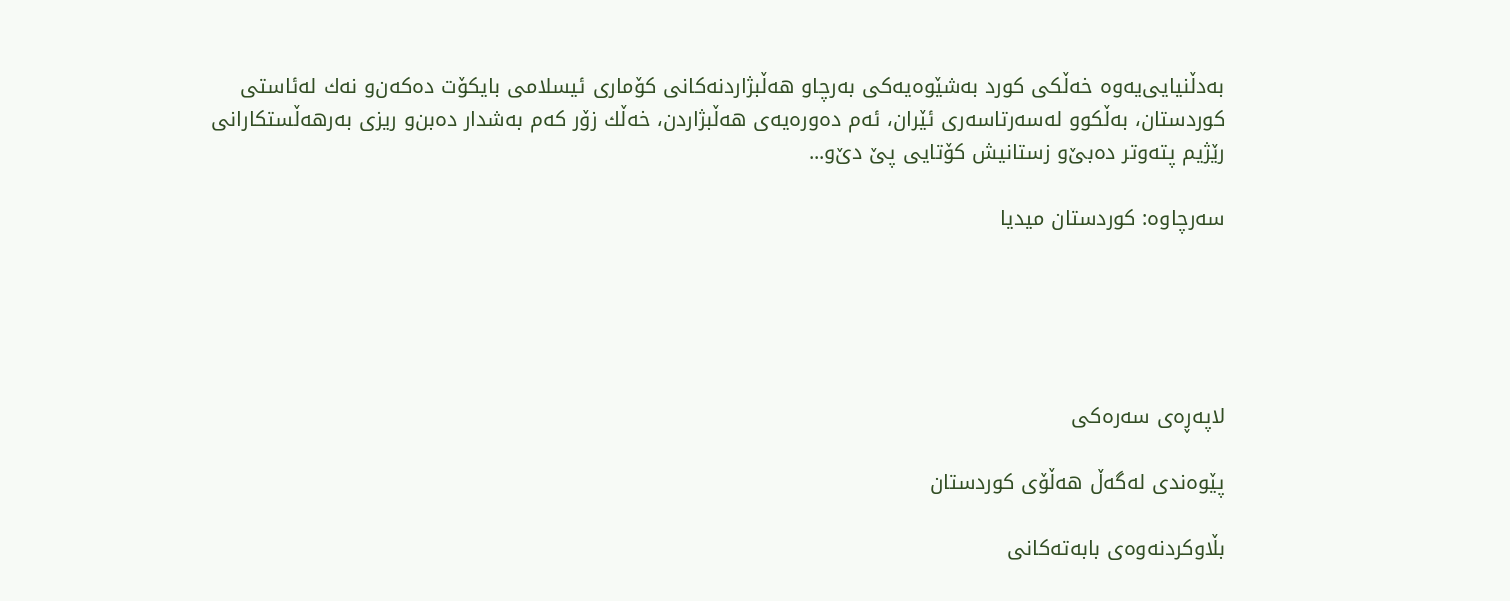به‌دڵنیایی‌یه‌وه‌ خه‌ڵكی‌ كورد به‌شێوه‌یه‌كی‌ به‌رچاو هه‌ڵبژاردنه‌كانی‌ كۆماری‌ ئیسلامی بایكۆت ده‌كه‌ن‌و نه‌ك له‌ئاستی كوردستان، به‌ڵكوو له‌سه‌رتاسه‌ری ئێران، ئه‌م ده‌وره‌یه‌ی‌ هه‌ڵبژاردن، خه‌ڵك زۆر كه‌م به‌شدار ده‌بن‌و ریزی به‌رهه‌ڵستكارانی‌ رێژیم پته‌وتر ده‌بێ‌‌و زستانیش كۆتایی‌ پێ‌ دێ‌‌و...

سه‌رچاوه‌: كوردستان میدیا





لاپه‌ڕه‌ی‌ سه‌ره‌كی‌

پێوه‌ندی‌ له‌گه‌ڵ‌ هه‌ڵۆی‌ كوردستان

بڵاوکردنه‌وه‌ی بابه‌ته‌کانی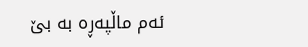ئه‌م ماڵپه‌ڕه به‌ بێ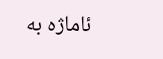ئاماژه به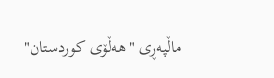ماڵپه‌ڕی‌ "هه‌ڵۆی‌ كوردستان"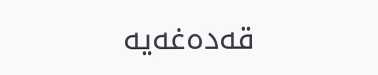قه‌ده‌غه‌یه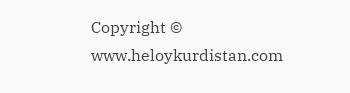Copyright © www.heloykurdistan.com